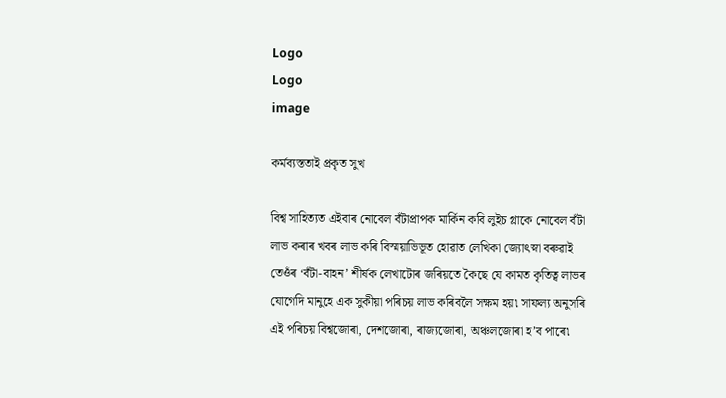Logo
Logo
image

কৰ্মব্যস্ততাই প্ৰকৃত সুখ

বিশ্ব সাহিত্যত এইবাৰ নোবেল বঁটাপ্ৰাপক মাৰ্কিন কবি লুইচ গ্লাকে নোবেল বঁটা লাভ কৰাৰ খবৰ লাভ কৰি বিস্ময়াভিভূত হোৱাত লেখিকা জ্যোৎস্না বৰুৱাই তেওঁৰ ‘বঁটা-বাহন’ শীৰ্ষক লেখাটোৰ জৰিয়তে কৈছে যে কামত কৃতিত্ব লাভৰ যোগেদি মানুহে এক সুকীয়া পৰিচয় লাভ কৰিবলৈ সক্ষম হয়৷ সাফল্য অনুসৰি এই পৰিচয় বিশ্বজোৰা, দেশজোৰা, ৰাজ্যজোৰা, অঞ্চলজোৰা হ’ব পাৰে৷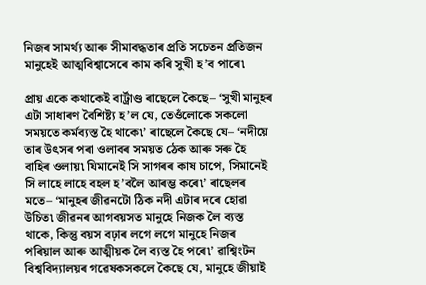নিজৰ সামৰ্থ্য আৰু সীমাবদ্ধতাৰ প্ৰতি সচেতন প্ৰতিজন মানুহেই আত্মবিশ্বাসেৰে কাম কৰি সুখী হ’ব পাৰে৷

প্ৰায় একে কথাকেই বাৰ্ট্ৰাণ্ড ৰাছেলে কৈছে– ‘সুখী মানুহৰ এটা সাধাৰণ বৈশিষ্ট্য হ’ল যে, তেওঁলোকে সকলো সময়তে কৰ্মব্যস্ত হৈ থাকে৷’ ৰাছেলে কৈছে যে– ‘নদীয়ে তাৰ উৎসৰ পৰা ওলাবৰ সময়ত ঠেক আৰু সৰু হৈ বাহিৰ ওলায়৷ যিমানেই সি সাগৰৰ কাষ চাপে, সিমানেই সি লাহে লাহে বহল হ’বলৈ আৰম্ভ কৰে৷’ ৰাছেলৰ মতে– ‘মানুহৰ জীৱনটো ঠিক নদী এটাৰ দৰে হোৱা উচিত৷ জীৱনৰ আগবয়সত মানুহে নিজক লৈ ব্যস্ত থাকে, কিন্তু বয়স বঢ়াৰ লগে লগে মানুহে নিজৰ পৰিয়াল আৰু আত্মীয়ক লৈ ব্যস্ত হৈ পৰে৷’ ৱাশ্বিংটন বিশ্ববিদ্যালয়ৰ গৱেষকসকলে কৈছে যে, মানুহে জীয়াই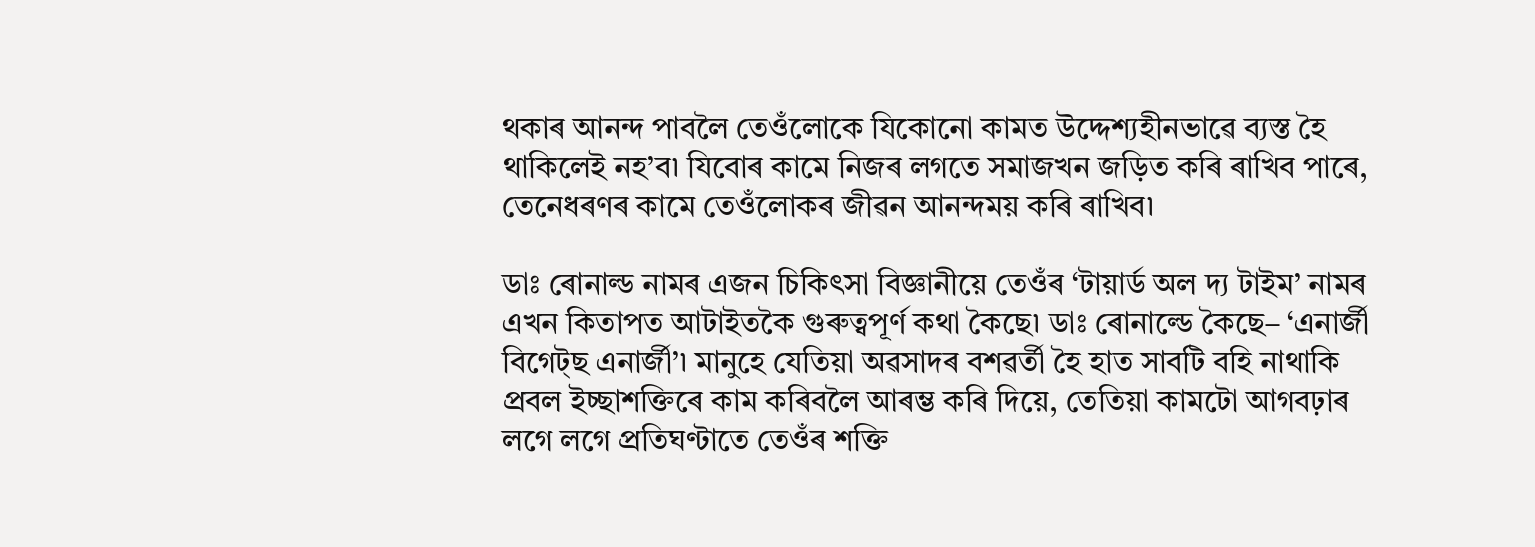থকাৰ আনন্দ পাবলৈ তেওঁলোকে যিকোনো কামত উদ্দেশ্যহীনভাৱে ব্যস্ত হৈ থাকিলেই নহ’ব৷ যিবোৰ কামে নিজৰ লগতে সমাজখন জড়িত কৰি ৰাখিব পাৰে, তেনেধৰণৰ কামে তেওঁলোকৰ জীৱন আনন্দময় কৰি ৰাখিব৷

ডাঃ ৰোনাল্ড নামৰ এজন চিকিৎসা বিজ্ঞানীয়ে তেওঁৰ ‘টায়াৰ্ড অল দ্য টাইম’ নামৰ এখন কিতাপত আটাইতকৈ গুৰুত্বপূৰ্ণ কথা কৈছে৷ ডাঃ ৰোনাল্ডে কৈছে– ‘এনাৰ্জী বিগেট্‌ছ এনাৰ্জী’৷ মানুহে যেতিয়া অৱসাদৰ বশৱৰ্তী হৈ হাত সাবটি বহি নাথাকি প্ৰবল ইচ্ছাশক্তিৰে কাম কৰিবলৈ আৰম্ভ কৰি দিয়ে, তেতিয়া কামটো আগবঢ়াৰ লগে লগে প্ৰতিঘণ্টাতে তেওঁৰ শক্তি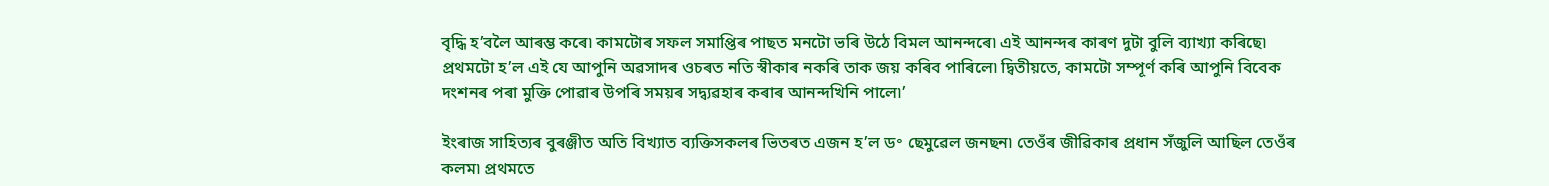বৃদ্ধি হ’বলৈ আৰম্ভ কৰে৷ কামটোৰ সফল সমাপ্তিৰ পাছত মনটো ভৰি উঠে বিমল আনন্দৰে৷ এই আনন্দৰ কাৰণ দুটা বুলি ব্যাখ্যা কৰিছে৷ প্ৰথমটো হ’ল এই যে আপুনি অৱসাদৰ ওচৰত নতি স্বীকাৰ নকৰি তাক জয় কৰিব পাৰিলে৷ দ্বিতীয়তে, কামটো সম্পূৰ্ণ কৰি আপুনি বিবেক দংশনৰ পৰা মুক্তি পোৱাৰ উপৰি সময়ৰ সদ্ব্যৱহাৰ কৰাৰ আনন্দখিনি পালে৷’

ইংৰাজ সাহিত্যৰ বুৰঞ্জীত অতি বিখ্যাত ব্যক্তিসকলৰ ভিতৰত এজন হ’ল ড॰ ছেমুৱেল জনছন৷ তেওঁৰ জীৱিকাৰ প্ৰধান সঁজুলি আছিল তেওঁৰ কলম৷ প্ৰথমতে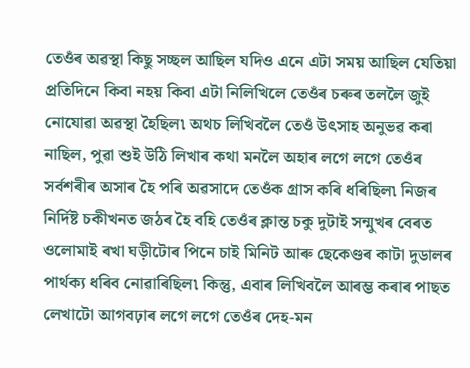তেওঁৰ অৱস্থা কিছু সচ্ছল আছিল যদিও এনে এটা সময় আছিল যেতিয়া প্ৰতিদিনে কিবা নহয় কিবা এটা নিলিখিলে তেওঁৰ চৰুৰ তললৈ জুই নোযোৱা অৱস্থা হৈছিল৷ অথচ লিখিবলৈ তেওঁ উৎসাহ অনুভৱ কৰা নাছিল, পুৱা শুই উঠি লিখাৰ কথা মনলৈ অহাৰ লগে লগে তেওঁৰ সৰ্বশৰীৰ অসাৰ হৈ পৰি অৱসাদে তেওঁক গ্ৰাস কৰি ধৰিছিল৷ নিজৰ নিৰ্দিষ্ট চকীখনত জঠৰ হৈ বহি তেওঁৰ ক্লান্ত চকু দুটাই সন্মুখৰ বেৰত ওলোমাই ৰখা ঘড়ীটোৰ পিনে চাই মিনিট আৰু ছেকেণ্ডৰ কাটা দুডালৰ পাৰ্থক্য ধৰিব নোৱাৰিছিল৷ কিন্তু, এবাৰ লিখিবলৈ আৰম্ভ কৰাৰ পাছত লেখাটো আগবঢ়াৰ লগে লগে তেওঁৰ দেহ-মন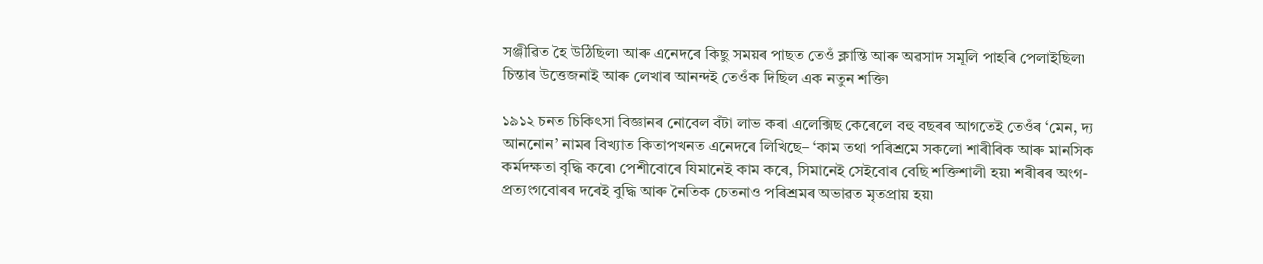সঞ্জীৱিত হৈ উঠিছিল৷ আৰু এনেদৰে কিছু সময়ৰ পাছত তেওঁ ক্লান্তি আৰু অৱসাদ সমূলি পাহৰি পেলাইছিল৷ চিন্তাৰ উত্তেজনাই আৰু লেখাৰ আনন্দই তেওঁক দিছিল এক নতুন শক্তি৷

১৯১২ চনত চিকিৎসা বিজ্ঞানৰ নোবেল বঁটা লাভ কৰা এলেক্সিছ কেৰেলে বহু বছৰৰ আগতেই তেওঁৰ ‘মেন, দ্য আননোন’ নামৰ বিখ্যাত কিতাপখনত এনেদৰে লিখিছে– ‘কাম তথা পৰিশ্ৰমে সকলো শাৰীৰিক আৰু মানসিক কৰ্মদক্ষতা বৃদ্ধি কৰে৷ পেশীবোৰে যিমানেই কাম কৰে, সিমানেই সেইবোৰ বেছি শক্তিশালী হয়৷ শৰীৰৰ অংগ-প্ৰত্যংগবোৰৰ দৰেই বুদ্ধি আৰু নৈতিক চেতনাও পৰিশ্ৰমৰ অভাৱত মৃতপ্ৰায় হয়৷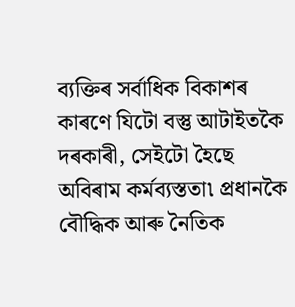ব্যক্তিৰ সৰ্বাধিক বিকাশৰ কাৰণে যিটো বস্তু আটাইতকৈ দৰকাৰী, সেইটো হৈছে অবিৰাম কৰ্মব্যস্ততা৷ প্ৰধানকৈ বৌদ্ধিক আৰু নৈতিক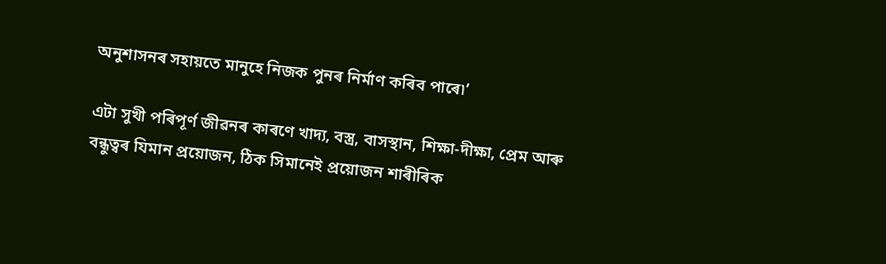অনুশাসনৰ সহায়তে মানুহে নিজক পুনৰ নিৰ্মাণ কৰিব পাৰে৷’

এটা সুখী পৰিপূৰ্ণ জীৱনৰ কাৰণে খাদ্য, বস্ত্ৰ, বাসস্থান, শিক্ষা-দীক্ষা, প্ৰেম আৰু বন্ধুত্বৰ যিমান প্ৰয়োজন, ঠিক সিমানেই প্ৰয়োজন শাৰীৰিক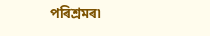পৰিশ্ৰমৰ৷